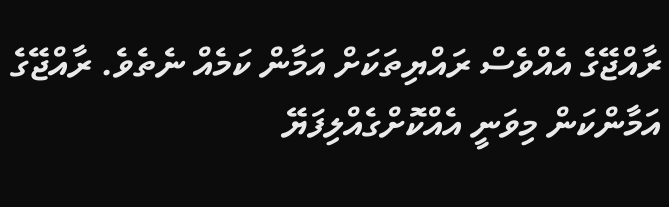ރާއްޖޭގެ އެއްވެސް ރައްޔިތަކަށް އަމާން ކަމެއް ނެތެވެ. ރާއްޖޭގެ އަމާންކަން މިވަނީ އެއްކޮށްގެއްލިފަޔޭ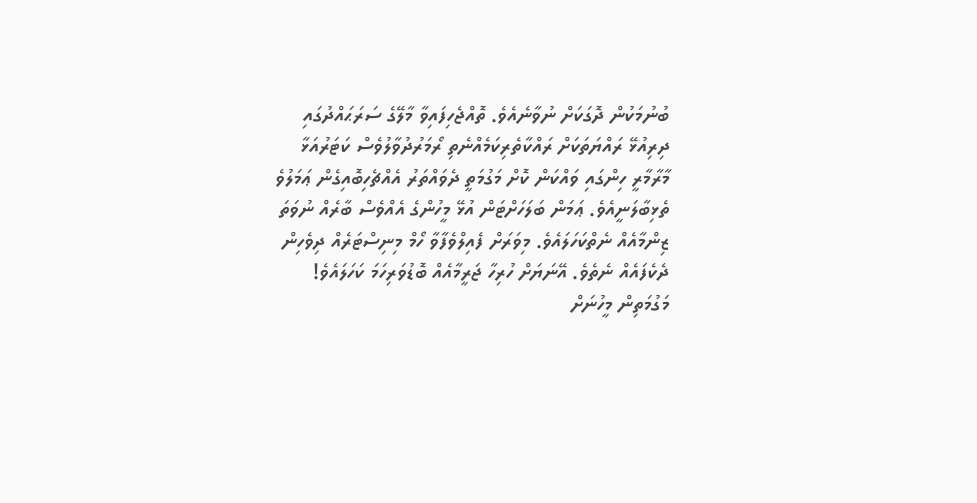ބުނުމަކުން ދޮގަކަށް ނުވާނެއެވެ. ތޮއްޖެހިފައިވާ މާލޭގެ ސަރަޙައްދުގައި ދިރިއުޅޭ ރައްޔަތަކަށް ރައްކާތެރިކަމެއްނެތި ރޯމަރުދުވާލުވެސް ކަޓަރުއަޅާ މާރާމާރީ ހިންގައި ވައްކަން ކޮށް މަގުމަތީ ދެވައްތަރު އެއްޗެހިބޮއިގެން ޢަމަލުވެ ތެޅިބާލަނީއެވެ. ޢަމަން ބަލަހަށްޓަން އުޅޭ މީހުންގެ އެއްވެސް ބާރެއް ނުވަތަ ޒިންމާއެއް ނެތްކަހަލައެވެ. މިވަރަށް ފެއިލްވެފާވާ ހޯމް މިނިސްޓަރެއް ދިވެހިން ދެކެފައެއް ނެތެވެ. އޭނަޔަށް ހުރިހާ ޖަރީމާއެއް ބޮޑުވަރިހަމަ ކަހަލައެވެ!
މަގުމަތިން މީހުނަށް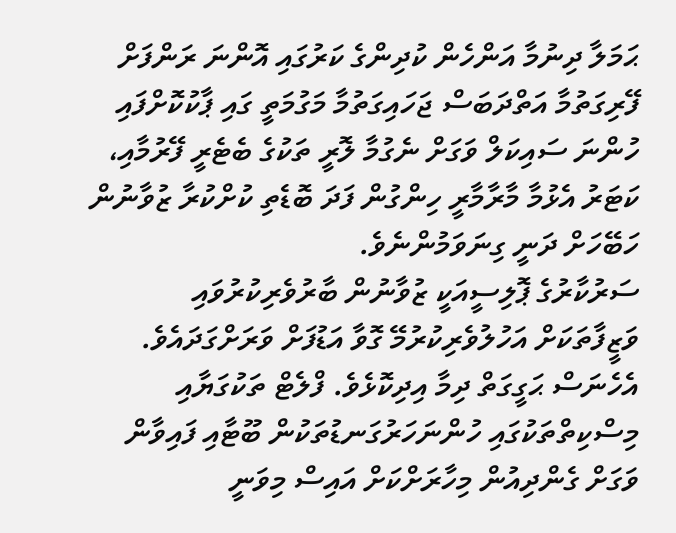ޙަމަލާ ދިނުމާ އަންހެން ކުދިންގެ ކަރުގައި އޮންނަ ރަންފަށް ފޭރިގަތުމާ އަތްދަބަސް ޖަހައިގަތުމާ މަގުމަތީ ގައި ޕާކުކޮށްފައި ހުންނަ ސައިކަލް ވަގަށް ނެގުމާ ލޮރީ ތަކުގެ ބެޓެރީ ފޭރުމާއި، ކަޓަރު އެޅުމާ މާރާމާރީ ހިންގުން ފަދަ ބޮޑެތި ކުށްކުރާ ޒުވާނުން ހަބޭހަށް ދަނީ ގިނަވަމުންނެވެ.
ސަރުކާރުގެ ޕޮލިސީއަކީ ޒުވާނުން ބާރުވެރިކުރުވައި ވަޒީފާތަކަށް އަހުލުވެރިކުރުމޭ ގޮވާ އަޑުފަށް ވަރަށްގަދައެވެ. އެހެނަސް ޙަގީގަތް ދިމާ އިދިކޮޅެވެ. ފްލެޓް ތަކުގަޔާއި މިސްކިތްތަކުގައި ހުންނަހަރުގަނޑުތަކުން ބޫޓާއި ފައިވާން ވަގަށް ގެންދިއުން މިހާރަށްކަށް އައިސް މިވަނީ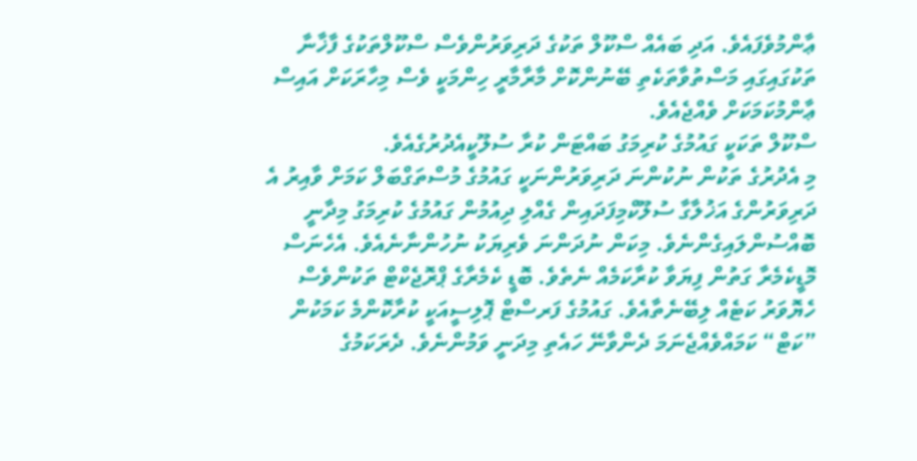ޢާންމުވެފައެވެ. އަދި ބައެއް ސްކޫލް ތަކުގެ ދަރިވަރުންވެސް ސްކޫލްތަކުގެ ފާޚާނާ ތަކުގައިގައި މަސްތުވާތަކެތި ބޭނުންކޮށް މާރާމާރީ ހިންމަކީ ވެސް މިހާރަކަށް އައިސް ޢާންމުކަމަކަށް ވެއްޖެއެވެ.
ސްކޫލް ތަކަކީ ގައުމުގެ ކުރިމަގު ބައްޓަން ކުރާ ސުލޫކީއެދުރުގެއެވެ.
މި އެދުރުގެ ތަކުން ނުކުންނަ ދަރިވަރުންނަކީ ގައުމުގެ މުސްތަގްބަލް ކަމަށް ވާއިރު އެ ދަރިވަރުންގެ އަޚުލާގާ ސުލޫކްމިފަދައިން ގެއްލި ދިއުމުން ގައުމުގެ ކުރިމަގު މިދާނީ ބޮއްސުންލައިގެންނެވެ. މިކަން ނުދަންނަ ވެރިޔަކު ނުހުންނާނެއެވެ. އެހެނަސް މޮޑީކެމެރާ ގަތުން ފިޔަވާ ކުރާކަމެއް ނެތެވެ. ބޮޑީ ކެމެރާގެ ޕްރޮޖެކްޓް ތަކުންވެސް ހެޔޮވަރު ކަޓެއް ލިބޭނެތާއެވެ. ގައުމުގެ ފަރސްޓް ޕޮލިސީއަކީ ކުރާކޮންމެ ކަމަކުން ”ކަޓް“ ކަމައްވެއްޖެނަމަ ދެންވާނޭ ހައެތި މިދަނީ ވަމުންނެވެ. ދެރަކަމުގެ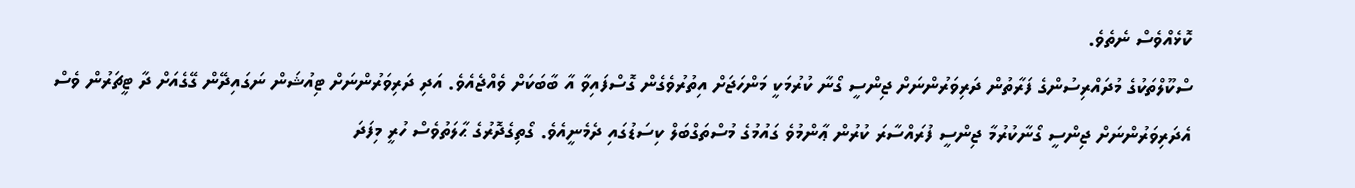ކޮޅެއްވެސް ނެތެވެ.
ސްކޫލްތަކުގެ މުދައްރިސުންގެ ފަރާތުން ދަރިވަރުންނަށް ޖިންސީ ގޯނާ ކުރުމަކީ މަންހަޖަށް އިތުރުވެގެން ގޮސްފައިވާ އާ ބާބަކަށް ވެއްޖެއެވެ. އަދި ދަރިވަރުންނަށް ޓިއުޝަން ނަގައިދޭން ގޭގެއަށް ދާ ޓީޗަރުން ވެސް އެދަރިވަރުންނަށް ޖިންސީ ގޯނާކުރުމާ ޖިންސީ ފުރައްސާރަ ކުރުން ޢާންމުވެ ގައުމުގެ މުސްތަގްބަލް ކިސަޑުގައި ދެމެނީއެވެ. ގޯތިގެދޮރުގެ ޙާލަތުވެސް ހުރީ މިފަދަ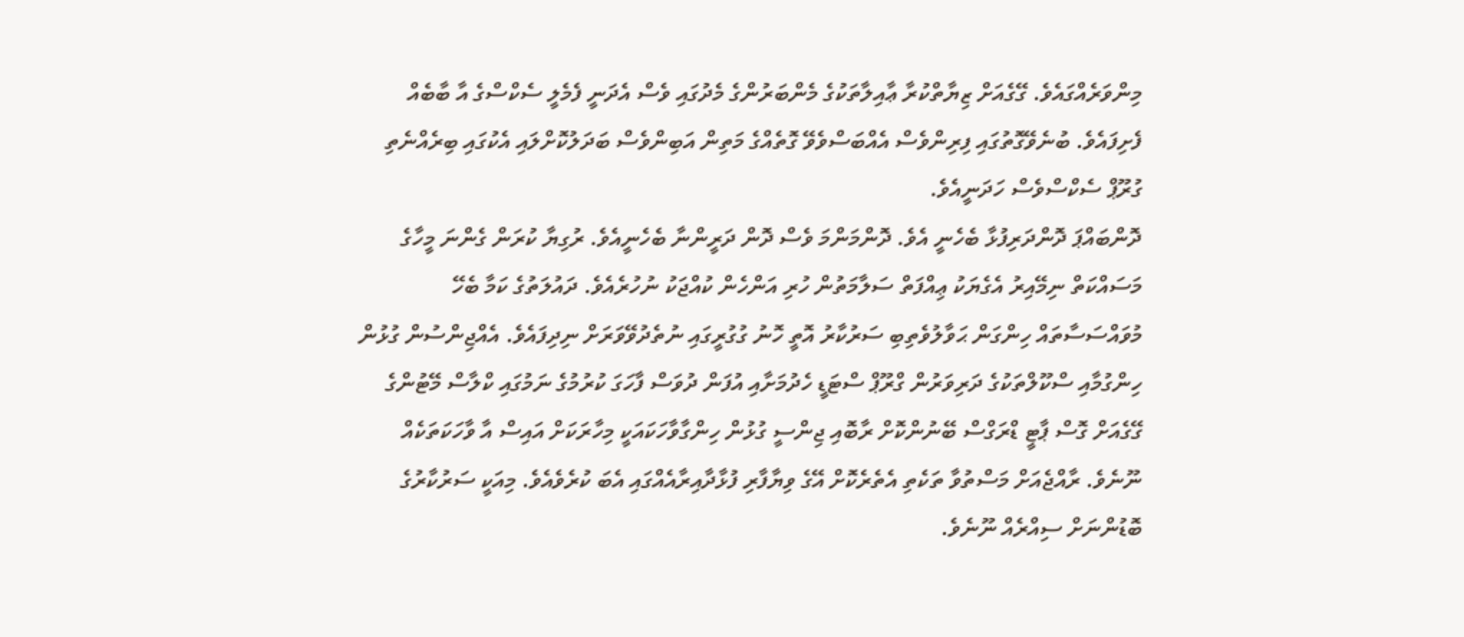މިންވަރެއްގައެވެ. ގޭގެއަށް ޒިޔާތްކުރާ ޢާއިލާތަކުގެ މެންބަރުންގެ މެދުގައި ވެސް އެދަނީ ފެމެލީ ސެކްސްގެ އާ ބާބެއް ފެށިފައެވެ. ބުނެވޭގޮތުގައި ފިރިންވެސް އެއްބަސްވެވޭ ގޮތެއްގެ މަތިން އަބިންވެސް ބަދަލުކޮށްލައި އެކުގައި ބިރެއްނެތި ގުރޫޕް ސެކްސްވެސް ހަދަނީއެވެ.
ދޮންބައްޕަ ދޮންދަރިފުޅާ ބެހެނީ އެވެ. ދޮންމަންމަ ވެސް ދޮން ދަރީންނާ ބެހެނީއެވެ. ރުގިޔާ ކުރަން ގެންނަ މީހާގެ މަސައްކަތް ނިމޭއިރު އެގެޔަކު ޢިއްފަތް ސަލާމަތުން ހުރި އަންހެން ކުއްޖަކު ނުހުރެއެވެ. ދައުލަތުގެ ކަމާ ބެހޭ މުވައްސަސާތައް ހިންގަން ޙަވާލުވެތިބި ސަރުކާރު އޮތީ ހޮނު ގުގުރީގައި ނުތެދުވޭވަރަށް ނިދިފައެވެ. އެއްޖިންސުން ގުޅުން ހިންގުމާއި ސްކޫލްތަކުގެ ދަރިވަރުން ގްރޫޕް ސްޓަޑީ ހެދުމަށާއި އުފަން ދުވަސް ފާހަގަ ކުރުމުގެ ނަމުގައި ކްލާސް މޭޓުންގެ ގޭގެއަށް ގޮސް ޕާޓީ ޑްރަގްސް ބޭނުންކޮށް ރާބޮއި ޖިންސީ ގުޅުން ހިންގާވާހަކައަކީ މިހާރަކަށް އައިސް އާ ވާހަކަތަކެއް ނޫނެވެ. ރާއްޖެއަށް މަސްތުވާ ތަކެތި އެތެރެކޮށް އޭގެ ވިޔާފާރި ފުޅާދާއިރާއެއްގައި އެބަ ކުރެވެއެވެ. މިއަކީ ސަރުކާރުގެ ބޮޑުންނަށް ސިއްރެއް ނޫނެވެ.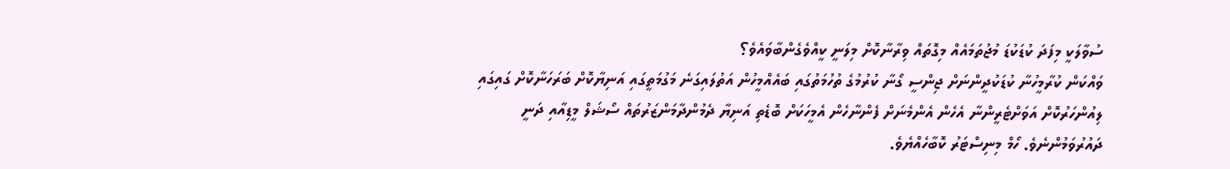ސުވާލަކީ މިފަދަ ކުޑަކުޑަ މުޖުތަމައެއް މިގޮތައް ވިރާނާކޮށް މިލަނީ ކީއްވެގެންބާވައެވެ؟
ވައްކަން ކުރާމީހުނާ ކުޑަކުދީންނަށް ޖިންސީ ގޯނާ ކުރުމުގެ ތުހުމަތުގައި ބައެއްމީހުން އަތުލައިގަނެ މަގުމަތީގައި އަނިޔާކޮށް ބަރަހަނާކޮށް ގައިގައި ލިއުންހަރުކޮށް އަވަށްޓެރީންނާ އެހެން އެންމެނަށް ފެންނާހެން އެމީހަކަށް ބޮޑެތި އަނިޔާ ދެމުންދާމަންޒަރުތައް ސޯޝަލް މީޑިއާއި ދަނީ ދައުރުވަމުންނެވެ. ހޯމް މިނިސްޓަރު ކޮބާހެއްޔެވެ.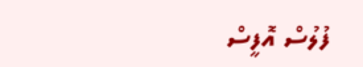ފުލުސް އޮފީސް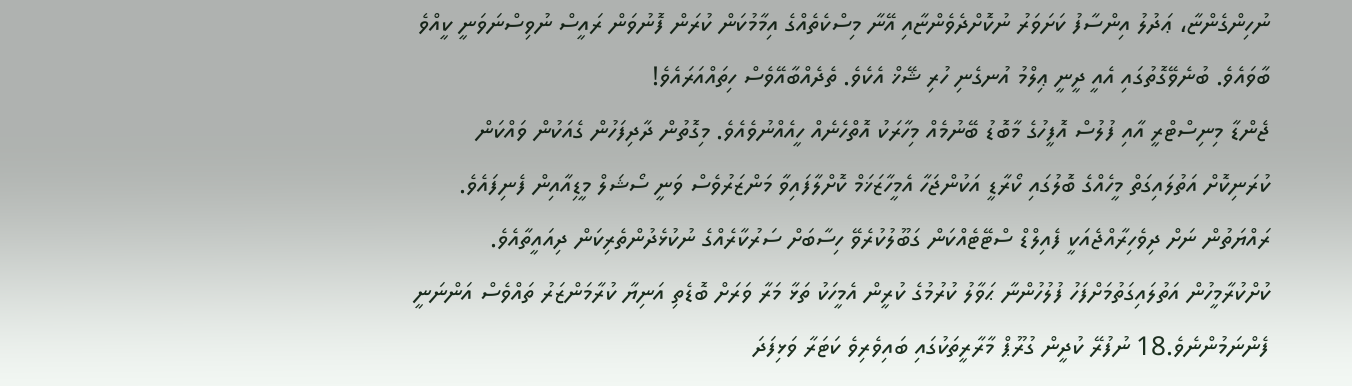ނުހިންގެންޏާ، ޢަދުލު އިންސާފު ކަށަވަރު ނުކޮށްދެވެންޏާއި އޭނާ މިސްކެތެއްގެ އިމާމުކަން ކުރަން ފޮނުވަން ރައީސް ނުވިސްނަވަނީ ކީއްވެ ބާވައެވެ. ބުނެވޭގޮތުގައި އެއީ ދީނީ ޢިލްމު އުނގެނި ހުރި ޝޭޚް އެކެވެ. ތެދެއްބާއޭވެސް ހިތައްއަރައެވެ!
ޖެންޑާ މިނިސްޓްރީ އާއި ފުލުސް އޮފީހުގެ މާބޮޑު ބޭނުމެއް މިހާރަކު އޮތްހެނެއް ހީއެއްނުވެއެވެ. މިގޮތުން ދާދިފަހުން ގެއަކުން ވައްކަން ކުރަނިކޮށް އަތުލައިގަތް މީހެއްގެ ބޮލުގައި ކޯރާޑީ އަކުންޖަހާ އެމީހާޒަޚަމް ކޮށްލާފައިވާ މަންޒަރުވެސް ވަނީ ސޯޝަލް މީޑިއާއިން ފެނިފައެވެ. ރައްޔަތުން ނަށް ދިވެހިރާއްޖެއަކީ ފެއިލްޑް ސްޓޭޓެއްކަން ގަބޫލުކުރެވޭ ހިސާބަށް ސަރުކާރެއްގެ ނުކުޅެދުންތެރިކަން ދިއައީތާއެވެ. ކުށްކުރާމީހުން އަތުލައިގަތުމަށްފަހު ފުލުހުންނާ ޙަވާލު ކުރުމުގެ ކުރީން އެމީހަކު ތަޅާ މަރާ ވަރަށް ބޮޑެތި އަނިޔާ ކުރާމަންޒަރު ތައްވެސް އަންނަނީ ފެންނަމުންނެވެ.18 ނުފުރޭ ކުދީން ގުރޫޕް މާރާރީތަކުގައި ބައިވެރިވެ ކަޓަރާ ވަޅިފަދަ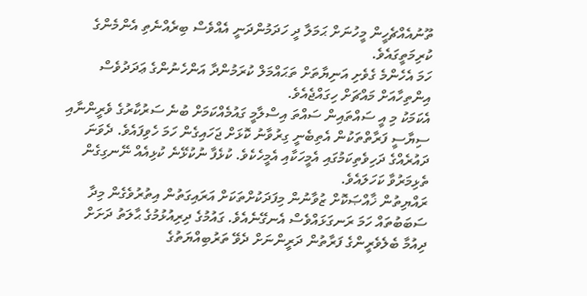ތޫނުއެއްޗެހީން މީހުނަށް ޙަމަލާ ދީ ހަދަމުންދަނީ އެއްވެސް ބިރެއްނެތި އެންމެންގެ ކުރިމަތީގައެވެ.
ހަމަ އެހެންމެ ގެވެށި އަނިޔާތަށް ތަޙައްމަލް ކުރަމުންދާ އަންހެނުންގެ ޢަދަދުވެސް އިންތިހާއަށް މައްޗަށް ހިގައްޖެއެވެ.
އެކަމަކު މި އީ ސައްތައިން ސައްތަ އިސްލާމީ ގައުމެއްކަމަށް ބުނެ ސަރުކާރުގެ ވެރީންނާއި ސިޔާސީ ފަރާތްތަކުން އެތިބެނީ ގިރުވާނު ކޮޅަށް ޖަހައިގެން ހަމަ ހެވިފައެވެ. ދެވަނަ ދައުރެއްގެ ދަހިވެތިކަމުގައި އެމީހަކާއި އެމީހެކެވެ. ކުޅެފާ ނުކުޅޭނެ ކުޅިއެއް ނޭނގިގެން ތެޅިމަރުވާ ކަހަލައެވެ.
ރައްޔިތުން ޚާއްޞަކޮށް ޒުވާނުން މިފަދަކުށްތަކަށް އަރައިގަތުން އިތުރުވެގެން މިދާ ސަބަބުތައް ހަމަ ރަނގަޅައްވެސް އެނގޭނެއެވެ. ގައުމުގެ ދިރިއުޅުމުގެ ޙާލަތު ދަށަށް ދިއުމާ ބެލެވެރީންގެ ފަރާތުން ދަރީންނަށް ދެވޭ ތަރުބިއްޔަތުގެ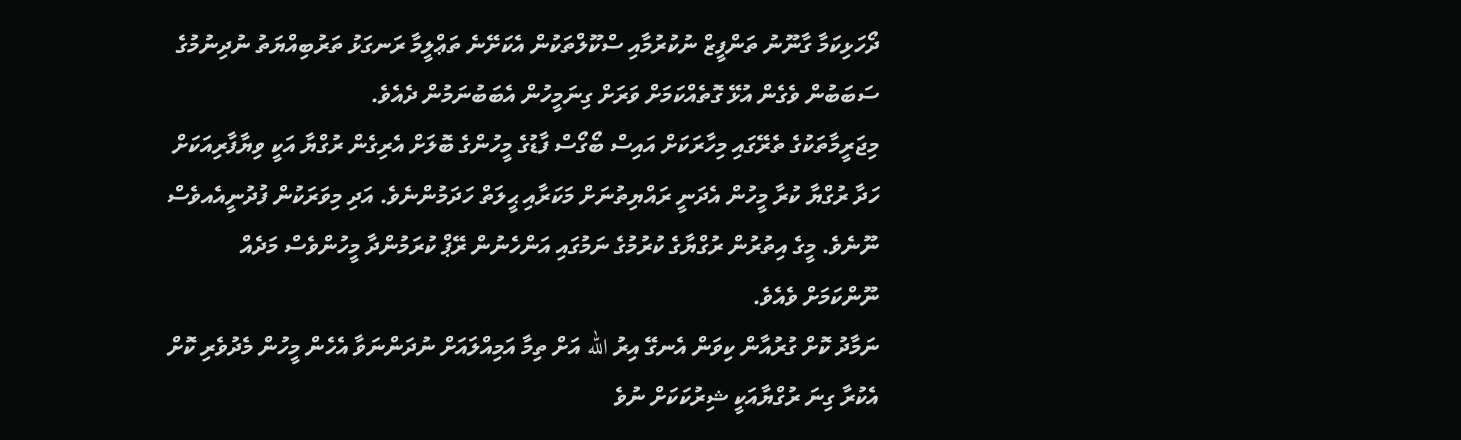ދޯހަޅިކަމާ ގާނޫނު ތަންފީޒް ނުކުރުމާއި ސްކޫލްތަކުން އެކަށޭނެ ތަޢްލީމާ ރަނގަޅު ތަރުބިއްޔަތު ނުދިނުމުގެ ސަބަބުން ވެގެން އުޅޭ ގޮތެއްކަމަށް ވަރަށް ގިނަމީހުން އެބަބުނަމުން ދެއެވެ.
މިޖަރީމާތަކުގެ ތެރޭގައި މިހާރަކަށް އައިސް ބޯގޯސް ފާޑުގެ މީހުންގެ ބޮލަށް އެރިގެން ރުގްޔާ އަކީ ވިޔާފާރިއަކަށް ހަދާ ރުގްޔާ ކުރާ މީހުން އެދަނީ ރައްޔިތުނަށް މަކަރާއި ޙީލަތް ހަދަމުންނެވެ. އަދި މިވަރަކުން ފުދުނީއެއވެސް ނޫނެވެ. މީގެ އިތުރުން ރުގްޔާގެ ކުރުމުގެ ނަމުގައި އަންހެނުން ރޭޕް ކުރަމުންދާ މީހުންވެސް މަދެއް ނޫންކަމަށް ވެއެވެ.
ނަމާދު ކޮށް ގުރުއާން ކިވަން އެނގޭ އިރު الله އަށް ތިމާ އަމިއްލައަށް ނުދަންނަވާ އެހެން މީހުން މެދުވެރި ކޮށް އެކުރާ ގިނަ ރުގްޔާއަކީ ޝިރުކަކަށް ނުވެ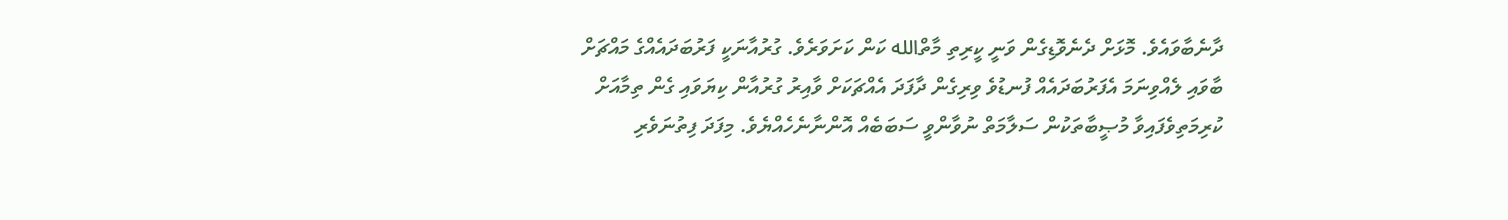ދާނެބާވައެވެ. މޮޅަށް ދެނެވޮޑިގެން ވަނީ ކީރިތި މާތްالله ކަން ކަށަވަރެވެ. ގުރުއާނަކީ ފަރުބަދައެއްގެ މައްޗަށް ބާވައި ލެއްވިނަމަ އެފަރުބަދައެއް ފުނޑުވެ ވިރިގެން ދާފަދަ އެއްޗަކަށް ވާއިރު ގުރުއާން ކިޔަވައި ގެން ތިމާއަށް ކުރިމަތިވެފައިވާ މުޞީބާތަކުން ސަލާމަތް ނުވާންވީ ސަބަބެއް އޮންނާނެހެއްޔެވެ. މިފަދަ ފިތުނަވެރި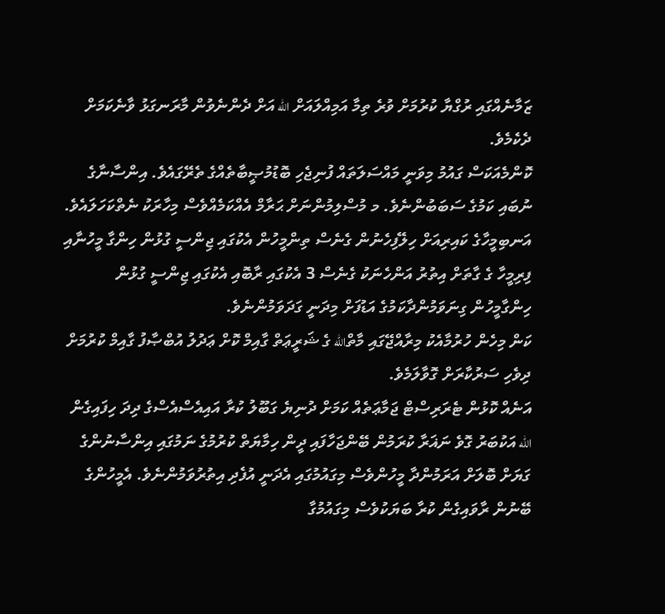ޒަމާނެއްގައި ރުގްޔާ ކުރުމަށް ވުރެ ތިމާ އަމިއްލައަށް الله އަށް ދެންނެވުން މާރަނގަޅު ވާނެކަމަށް ދެކެމެވެ.
ކޮންމެއަކަސް ގައުމު މިވަނީ މައްސަލަތައް ފުނިޖެހި ބޮޑުމުޞީބާތެއްގެ ތެރޭގައެވެ. އިންސާނާގެ ނުބައި ކަމުގެ ސަބަބުންނެވެ. މ މުސްލިމުންނަށް ޙަރާމް އެއްކަމެއްވެސް މިހާރަކު ނެތްކަހަލައެވެ. އަނބިމީހާގެ ކައިރިއަށް ހިލޭފިހެނުން ގެނެސް ތިންމީހުން އެކުގައި ޖިންސީ ގުޅުން ހިންގާ މީހުނާއި ފިރިމީހާ ގެ ގާތަށް އިތުރު އަންހެނަކު ގެނެސް 3 އެކުގައި ރާބޮއި އެކުގައި ޖިންސީ ގުޅުން ހިންގާމީހުން ގިނަވަމުންދާކަމުގެ އަޑުފަށް މިދަނީ ގަދަވަމުންނެވެ.
ކަން މިހެން ހުރުމާއެކު މިރާއްޖޭގައި މާތްالله ގެ ޝަރީޢަތް ގާއިމް ކޮށް ޢަދުލު އުބްޞާފު ގާއިމް ކުރުމަށް ދިވެހި ސަރުކާރަށް ގޮވާލަމެވެ.
އަނެއް ކޮޅުން ޓެރަރިސްޓް ޖަމާޢަތެއް ކަމަށް ދުނިޔެ ގަބޫލު ކުރާ އައިއެސްއެސްގެ ދިދަ ހިފައިގެން الله އަކުބަރު ގޮވެ ނަޣަރާ ކުރަމުން ބޭންޖަހާފައި ދީން ހިމާޔަތް ކުރުމުގެ ނަމުގައި އިންސާނުންގެ ގަޔަށް ބޮލަށް އަރަމުންދާ މީހުންވެސް މިގައުމުގައި އެދަނީ އުފެދި އިތުރުވަމުންނެވެ. އެމީހުންގެ ބޭނުން ރާވައިގެން ކުރާ ބަޔަކުވެސް މިގައުމުގާ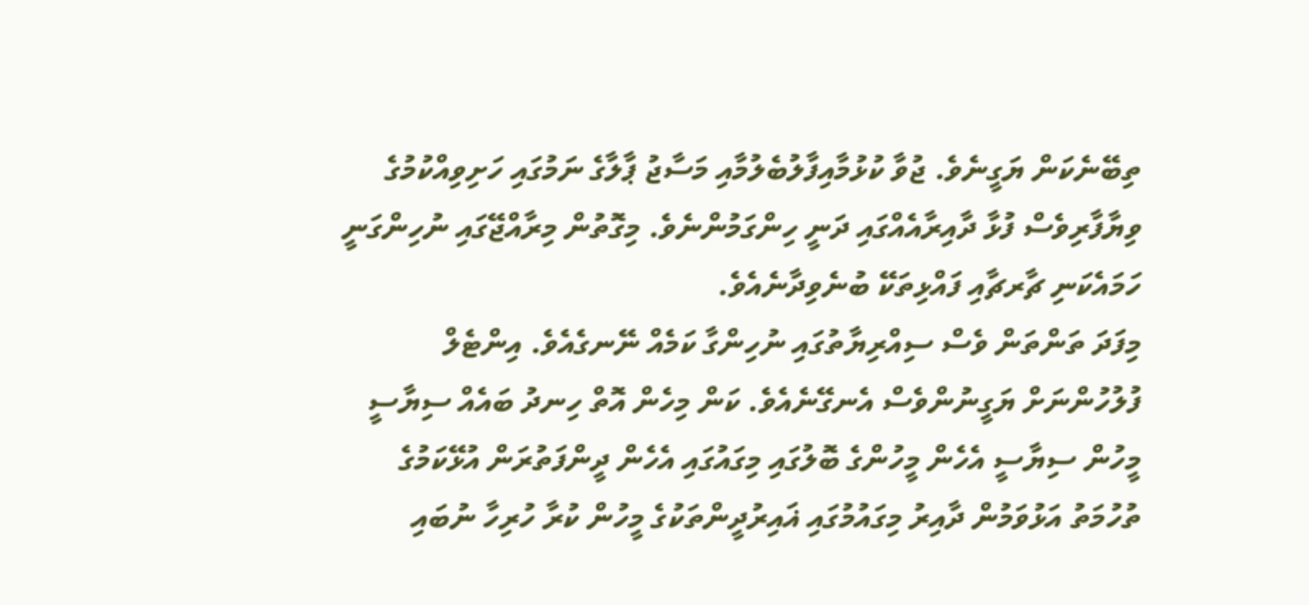ތިބޭނެކަން ޔަގީނެވެ. ޖުވާ ކުޅުމާއިފާލުބެލުމާއި މަސާޖު ޕާލާގެ ނަމުގައި ހަށިވިއްކުމުގެ ވިޔާފާރިވެސް ފުޅާ ދާއިރާއެއްގައި ދަނީ ހިންގަމުންނެވެ. މިގޮތުން މިރާއްޖޭގައި ނުހިންގަނީ ހަމައެކަނި ޗާރޗާއި ފައްޅިތަކޭ ބުނެވިދާނެއެވެ.
މިފަދަ ތަންތަން ވެސް ސިއްރިޔާތުގައި ނުހިންގާ ކަމެއް ނޭނގެއެވެ. އިންޓެލް ފުލުހުންނަށް ޔަގީނުންވެސް އެނގޭނެއެވެ. ކަން މިހެން އޮތް ހިނދު ބައެއް ސިޔާސީ މީހުން ސިޔާސީ އެހެން މީހުންގެ ބޮލުގައި މިގައުގައި އެހެން ދީންފަތުރަން އުޅޭކަމުގެ ތުހުމަތު އަޅުވަމުން ދާއިރު މިގައުމުގައި ޣައިރުދީންތަކުގެ މީހުން ކުރާ ހުރިހާ ނުބައި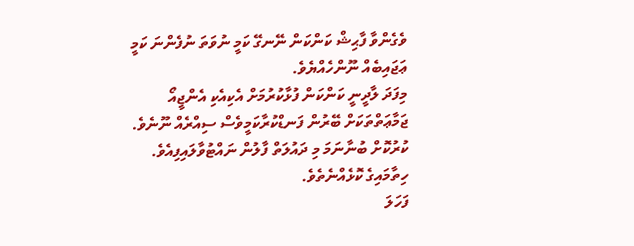ވެގެންވާ ފާޙިޝް ކަންކަން ނޭނގޭ ކަމީ ނުވަތަ ނުފެންނަ ކަމީ ޢަޖައިބެއް ނޫންހެއްޔެވެ.
މިފަދަ ލާދީނީ ކަންކަން ފުޅާކުރުމަށް އެކިއެކި އެންޖީއޯ ޖަމާޢަތްތަކަށް ބޭރުން ފަނޑްކުރާކަމީވެސް ސިއްރެއް ނޫނެވެ. ކުރުކޮށް ބުނާނަމަ މި ދައުލަތް ފާލުން ނައްޓުވާލައިފިއެވެ. ހިތާމައިގެ ކޮޅެއްނެތެވެ.
ފަހަލަ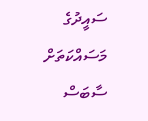ސައީދުގެ މަސައްކަތަށް ސާބަސް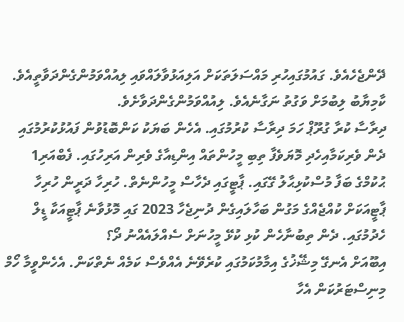ދޭންޖެހެއެވެ. ގައުމުގައިހުރި މައްސަލަތަކަށް އަލިއަޅުވާލައްވައި ލިއުއްވަމުންގެންދަވާތީއެވެ. ކާމިޔާބު ލިބުމަށް ވަގުތު ނަގާނެއެވެ. ލިއުއްވަމުންގެންދަވާށެވެ.
ދިރާސާ ކުރާ ގުރޫޕް ހަމަ ދިރާސާ ކުރުމުގައި. އެހެން ބަޔަކު ކަންބޮޑުވުން ފައުޅުކުރުމުގައި ދެން ވެރިކަމާއިހެދި މޮޔަވެފާ ތިބި މީހުންތައް އިންޑިއާގެ ވެރިން އަރިހުގައި. ފެބްއަރި1 ޙުކުމްގެ ބަފާ މުސްކުޅިޙާލު ގޭގައި. ޕާޓީގައި ދެހާސް މީހުންނެތް. ހުރިހާ ދަރީން ހުރިހާ ޕާޓީއަކަށް ކުއްޖެއްގެ މަގުން ބަހާލައިގެން ދުނިޖެހާ 2023 ގައި މޮޅުވާނެ ޕާޓީއަކާ ޑީލް ހެދުމުގައި. ދެން ތިބުނާހެން ކުޅި ކުޅޭ މީހުނަށް ސެއްލައެއްނު ދޯ؟
އިބޫއަށް އެނގޭ މިޝޭޚުގެ އިމާމުކަމުގައި ކުރެވޭނެ އެއްވެސް ކަމެއް ނެތްކަން. އެހެންވީމާ ހޯމް މިނިސްޓަރުކަން އެހާ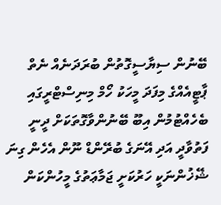ބޭނުން ސިޔާސީގޮތުން ބުރަދަނެއް ނެތް ޕާޓީއެއްގެ މިފަދަ މީހަކު ހޯމް މިނިސްޓްރީގައި ބެހެއްޓުމުން އިބޫ ބޭނުންވާގޮތަކަށް ދީނީ ފަތުވާދީ އަދި އޭނަގެ ބުރޭންޑް ނޫން އެހެން ގިނަ ޝޭޚުންނަކީ ހަރުކަށީ ޖަމާޢަތުގެ މީހުންކަން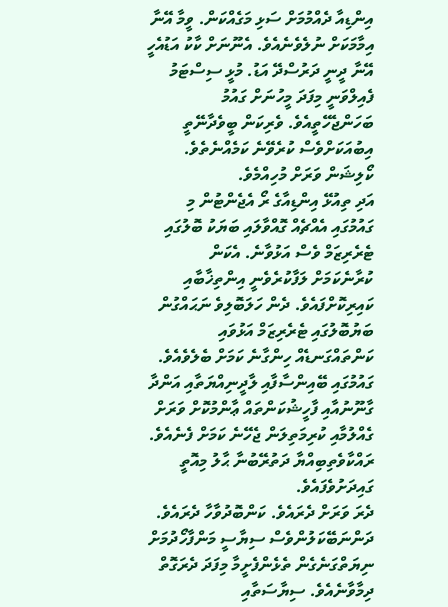އިންޑިއާ ދެއްމުމަށް ސަޅި މަގެއްކަން. ވީމާ އޭނާ އިމާމަކަށް ނުލެވެނެއެވެ. އެނޫނަށް ކާކު އަޑުއެހީ އޭނާ ދީނީ ދަރުސްދޭ އަޑު. މުޅީ ސިސްޓަމު ފެއިލްވަނީ މިފަދަ މީހުނަށް ގައުމު ބަހަންޖެހޭތީއެވެ. ވެރިކަން ބީވެދާނޭތީ އިބުއަކަށްވެސް ކުރެވޭނެ ކަމެއްނެތެވެ. ކޯލިޝަން ވަރަށް މުހިއްމެވެ.
އަދި ތިއުޅޭ އިންޑިއާގެ ރޯ އެޖެންޓުން މި ގައުމުގައި އެއްޗެއް ގޮއްވާލައި ބަޔަކު ބޮލުގައި ޓެރެރިޒަމް ވެސް އަޅުވާނެ. އެކަން ކުރާނެކަމަށް ލަފާކުރެވެނީ އިންތިޚާބާއި ކައިރިކޮށްފައެވެ. ދެން ހަލަބޮލިވެ ނަޙައްގުން ބަޔުބޮލުގައި ޓެރެރިޒަމް އަޅުވައި ކަންތައްގަނޑެއް ހިންގާނެ ކަމަށް ބެލެވެއެވެ. ގައުމުގައި ބޭއިންސާފާއި ލާދީނިއްޔަތާއި އަންދާ ގާނޫނުއާއި ފާހީޝުކަންތައް ޢާންމުކޮށް ވަރަށް ގެއްލުމާއި ކުރިމަތިލަން ޖެހޭނެ ކަމަށް ފެނެއެވެ. ރައްކާވެތިބިއްޔާ ދަތުރޭބުނާ ޙާލު މިއޮތީ ގައިދަށުވެފައެވެ.
ދެރަ ވަރަށް ދެރައެވެ. ކަންބޮދުވާހާ ދެރައެވެ. ދަންނަބޭކަލުންވެސް ސިޔާސީ މަންފާހޯދުމަށް ނިޔަތްގަނެގެން ތެޅެންފެށީމާ މިފަދަ ދެރަގޮތް ދިމާވާނެއެވެ. ސިޔާސަތާއި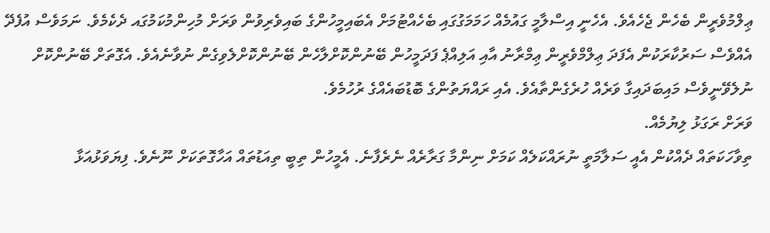ޢިލްމުވެރީން ބެހެން ޖެހެއެވެ. އެހެނީ އިސްލާމީ ގައުމެއް ހަމަމަގުގައި ބެހެއްޓުމަށް އެބައިމީހުންގެ ބައިވެރިވުން ވަރަށް މުހިންމުކަމުގައ ދެކެމެވެ. ނަމަވެސް އުފެދޭ އެއްވެސް ސަރުކާރަކުން އެފަދަ ޢިލްމްވެރީން ޢިމްރާނު އާއި އަލިއްޕެ ފަދަމީހުން ބޭނުންކޮށްލާހެން ބޭނުންކޮށްލެވިގެން ނުވާނެއެވެ. އެގޮތަށް ބޭނުންކޮށް ނުލެވޭނީވެސް މައިބަދައިގާ ވަރެއް ހުރެގެންތާއެވެ. އެއި ރައްޔަތުންގެ ބޮޑުބައެއްގެ ރުހުމެވެ.
ވަރަށް ރަގަޅު ލިޔުމެއް.
ތިވާހަކަތައް ދެއްކުން އެއީ ސަލާމަތީ ނުރައްކަލެއް ކަމަށް ނިންމާ ގަރާރެއް ނެރެފާނެ. އެމީހުން ތިބީ ތިއަޑުތައް އަހާގޮތަކަށް ނޫނެވެ. ފިޔަވަޅުއަޅާ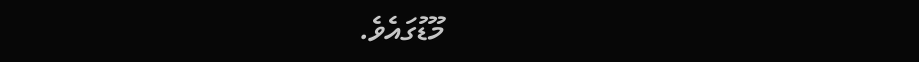މޫޑުގައެވެ.